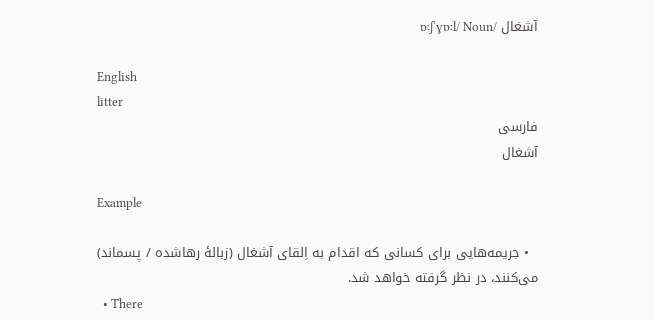آشغال /ɒːʃˈɣɒːl/ Noun

English
litter
فارسی
آشغال

Example

  • جریمه‌هایی برای کسانی که اقدام به اِلقای آشغال (زبالهٔ رهاشده / پسماند) می‌کنند، در نظر گرفته خواهد شد.
  • There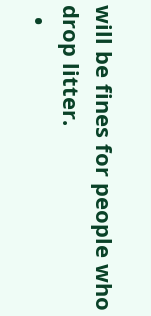will be fines for people who drop litter.
  •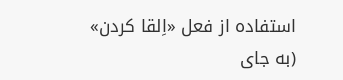استفاده از فعل «اِلقا کردن» (به جای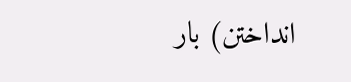انداختن) بار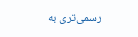رسمی‌تری به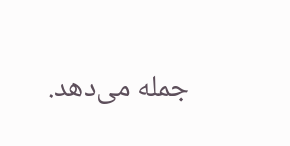جمله می‌دهد.